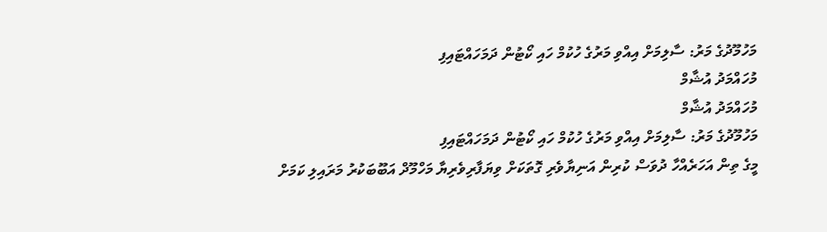މަހުމޫދުގެ މަރު: ސާލިމަށް އިއްވި މަރުގެ ހުކުމް ހައި ކޯޓުން ދަމަހައްޓައިފި
މުހައްމަދު އުޝާމް
މުހައްމަދު އުޝާމް
މަހުމޫދުގެ މަރު: ސާލިމަށް އިއްވި މަރުގެ ހުކުމް ހައި ކޯޓުން ދަމަހައްޓައިފި
މީގެ ތިން އަހަރެއްހާ ދުވަސް ކުރިން އަނިޔާވެރި ގޮތަކަށް ވިޔަފާރިވެރިޔާ މަހްމޫދް އަބޫބަކުރު މަރައިލި ކަމަށް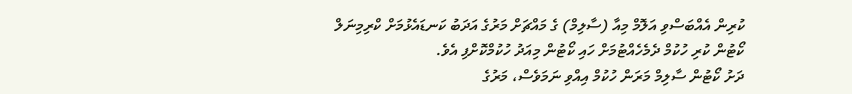ކުރިން އެއްބަސްވި އަލޮމް މިއާ (ސާލިމް) ގެ މައްޗަށް މަރުގެ އަދަބު ކަނޑައެޅުމަށް ކްރިމިނަލް ކޯޓުން ކުރި ހުކުމް ދެމެހެއްޓުމަށް ހައި ކޯޓުން މިއަދު ހުކުމްކޮށްފި އެވެ.
ދަށު ކޯޓުން ސާލިމް މަރަން ހުކުމް އިއްވި ނަމަވެސް، މަރުގެ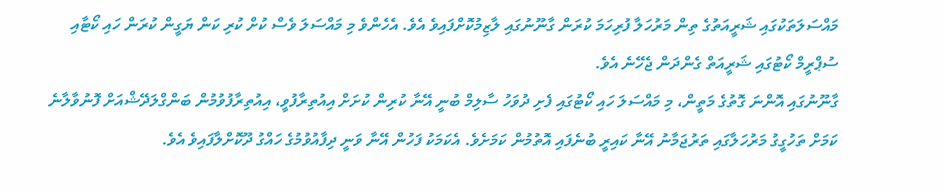މައްސަލަތަކުގައި ޝަރީއަތުގެ ތިން މަރުހަލާ ފުރިހަމަ ކުރަން ގާނޫނުގައި ލާޒިމުކޮށްފައިވެ އެވެ. އެހެންވެ މި މައްސަލަ ވެސް ކުށް ކުރި ކަން ޔަގީން ކުރަން ހައި ކޯޓާއި ސުޕްރީމް ކޯޓުގައި ޝަރީއަތް ގެންދަން ޖެހޭނެ އެވެ.
ގާނޫނުގައި އޮންނަ ގޮތުގެ މަތީން، މި މައްސަލަ ހައި ކޯޓުގައި ފެށި ދުވަހު ސާލިމް ބުނީ އޭނާ ކުރިން ކުށަށް އިއުތިރާފުވީ، އިއުތިރާފުވުމުން ބަންގްލަދޭޝްއަށް ފޮނުވާލާނެ ކަމަށް ތަހުގީގު މަރުހަލާގައި ތަރުޖަމާނު އޭނާ ކައިރީ ބުނެފައި އޮތުމުން ކަމަށެވެ. އެކަމަކު ފަހުން އޭނާ ވަނީ ދިފާއުވުމުގެ ހައްގު ދޫކޮށްލާފައިވެ އެވެ.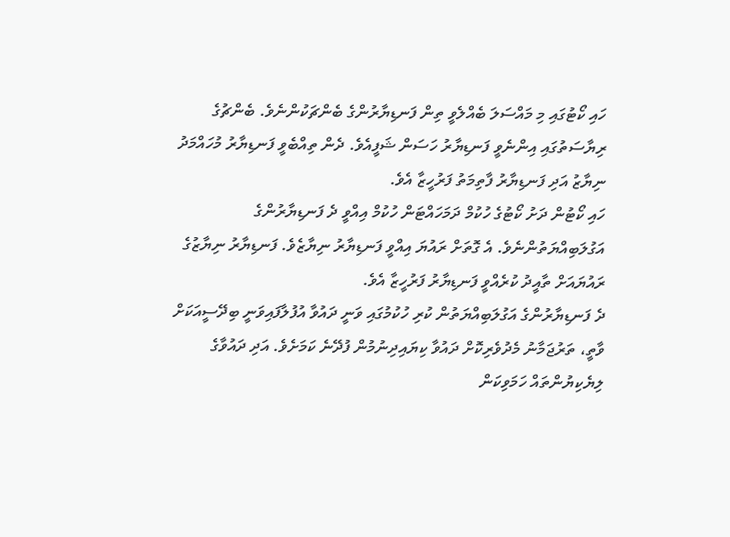ހައި ކޯޓުގައި މި މައްސަލަ ބެއްލެވީ ތިން ފަނޑިޔާރުންގެ ބެންޗަކުންނެވެ. ބެންޗުގެ ރިޔާސަތުގައި އިންނެވީ ފަނޑިޔާރު ހަސަން ޝަފީއެވެ. ދެން ތިއްބެވީ ފަނޑިޔާރު މުހައްމަދު ނިޔާޒު އަދި ފަނޑިޔާރު ފާތިމަތު ފަރުހީޒާ އެވެ.
ހައި ކޯޓުން ދަށު ކޯޓުގެ ހުކުމް ދަމަހައްޓަން ހުކުމް އިއްވީ ދެ ފަނޑިޔާރުންގެ އަގުލަބިއްޔަތުންނެވެ. އެ ގޮތަށް ރައުޔަ އިއްވީ ފަނޑިޔާރު ނިޔާޒެވެ. ފަނޑިޔާރު ނިޔާޒުގެ ރައުޔައަށް ތާއީދު ކުރެއްވީ ފަނޑިޔާރު ފަރުހީޒާ އެވެ.
ދެ ފަނޑިޔާރުންގެ އަގުލަބިއްޔަތުން ކުރި ހުކުމުގައި ވަނީ ދައުވާ އުފުލާފައިވަނީ ބިދޭސީއަކަށް ވާތީ، ތަރުޖަމާނު މެދުވެރިކޮށް ދައުވާ ކިޔައިދިނުމުން ފުދޭނެ ކަމަށެވެ. އަދި ދައުވާގެ ލިޔެކިޔުންތައް ހަމަވިކަން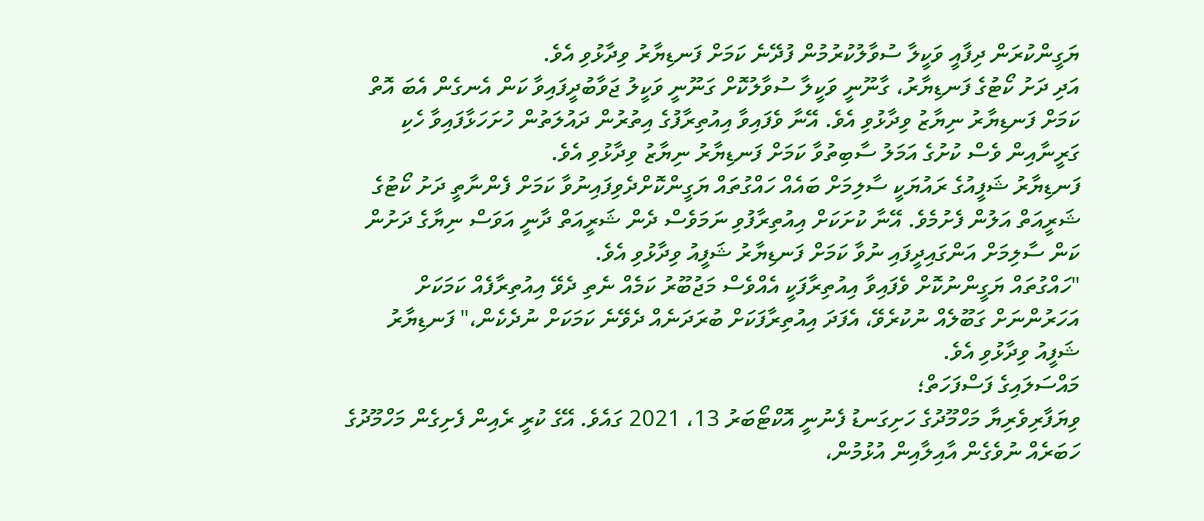ޔަގީންކުރަން ދިފާއީ ވަކީލާ ސުވާލުކުރުމުން ފުދޭނެ ކަމަށް ފަނޑިޔާރު ވިދާޅުވި އެވެ.
އަދި ދަށު ކޯޓުގެ ފަނޑިޔާރު، ގާނޫނީ ވަކީލާ ސުވާލުކޮށް ގަނޫނީ ވަކީލު ޖަވާބުދީފައިވާ ކަން އެނގެން އެބަ އޮތް ކަމަށް ފަނޑިޔާރު ނިޔާޒު ވިދާޅުވި އެވެ. އޭނާ ވެފައިވާ އިއުތިރާފުގެ އިތުރުން ދައުލަތުން ހުށަހަޅާފައިވާ ހެކި ގަރީނާއިން ވެސް ކުށުގެ އަމަލު ސާބިތުވާ ކަމަށް ފަނޑިޔާރު ނިޔާޒު ވިދާޅުވި އެވެ.
ފަނޑިޔާރު ޝަފީއުގެ ރައުޔަކީ ސާލިމަށް ބައެއް ހައްގުތައް ޔަގީންކޮށްދެވިފައިނުވާ ކަމަށް ފެންނާތީ ދަށު ކޯޓުގެ ޝަރީއަތް އަލުން ފެށުމެވެ. އޭނާ ކުށަކަށް އިއުތިރާފުވި ނަމަވެސް ދެން ޝަރީއަތް ދާނީ އަވަސް ނިޔާގެ ދަށުން ކަން ސާލިމަށް އަންގައިދީފައި ނުވާ ކަމަށް ފަނޑިޔާރު ޝަފީއު ވިދާޅުވި އެވެ.
"ހައްގުތައް ޔަގީންނުކޮށް ވެފައިވާ އިއުތިރާފަކީ އެއްވެސް މަޖުބޫރު ކަމެއް ނެތި ދެވޭ އިއުތިރާފެއް ކަމަކަށް އަހަރުންނަށް ގަބޫލެއް ނުކުރެވޭ، އެފަދަ އިއުތިރާފަކަށް ބުރަދަނެއް ދެވޭނެ ކަމަކަށް ނުދެކެން،" ފަނޑިޔާރު ޝަފީއު ވިދާޅުވި އެވެ.
މައްސަލައިގެ ފަސްފަހަތް؛
ވިޔަފާރިވެރިޔާ މަހްމޫދުގެ ހަށިގަނޑު ފެނުނީ އޮކްޓޯބަރު 13، 2021 ގައެވެ. އޭގެ ކުރީ ރެއިން ފެށިގެން މަހްމޫދުގެ ހަބަރެއް ނުވެގެން އާއިލާއިން އުޅުމުން،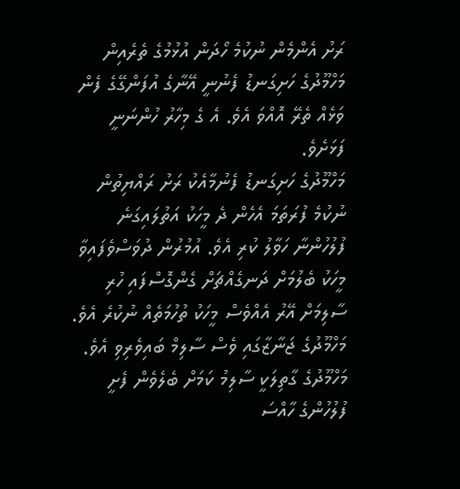ރަށު އެންމެން ނުކުމެ ހޯދަން އުޅުމުގެ ތެރެއިން މަހްމޫދުގެ ހަށިގަނޑު ފެނުނީ އޭނާގެ އުފަންގޭގެ ފެން ވަޅެއް ތެރޭ އޮއްވަ އެވެ. އެ ގެ މިހާރު ހުންނަނީ ފަޅަށެވެ.
މަހްމޫދުގެ ހަށިގަނޑު ފެނުމާއެކު ރަށު ރައްޔިތުން ނުކުމެ ފުރަތަމަ އެހެން ދެ މީހަކު އަތުލައިގަނެ ފުލުހުންނާ ހަވާލު ކުރި އެވެ. އުމުރުން ދުވަސްވެފައިވާ މީހަކު ބެލުމަށް ދަނގެއްޗަށް ގެންގޮސްފައި ހުރި ސާލިމަށް އޭރު އެއްވެސް މީހަކު ތުހުމަތެއް ނުކުރެ އެވެ. މަހްމޫދުގެ ޖަނާޒާގައި ވެސް ސާލިމް ބައިވެރިވި އެވެ.
މަހްމޫދުގެ ގާތިލަކީ ސާލިމު ކަމަށް ބެލެވެން ފެށީ ފުލުހުންގެ ހާއްސަ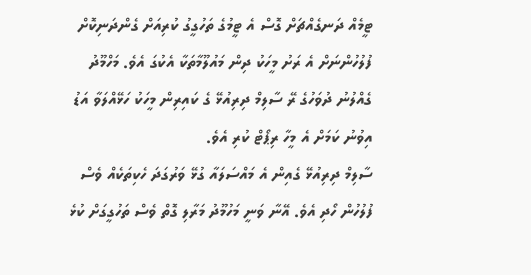ޓީމެއް ދަނގެއްޗަށް ގޮސް އެ ޓީމުގެ ތަހުގީގު ކުރިއަށް ގެންދަނިކޮށް ފުލުހުންނަށް އެ ރަށު މީހަކު ދިން މައުލޫމާތަކާ އެކުގަ އެވެ. މަހްމޫދު ގެއްލުނު ދުވަހުގެ ރޭ ސާލިމް ދިރިއުޅޭ ގެ ކައިރިން މީހަކު ހަޅޭއްލަވާ އަޑު އިވުނު ކަމަށް އެ މީހާ ރިޕޯޓް ކުރި އެވެ.
ސާލިމް ދިރިއުޅޭ ގެއިން އެ މައްސަލައާ ގުޅޭ ވަރުގަދަ ހެކިތަކެއް ވެސް ފުލުހުން ހޯދި އެވެ. އޭނާ ވަނީ މަހުމޫދު މަރާލި ގޮތް ވެސް ތަހުގީގަށް ކުޅެ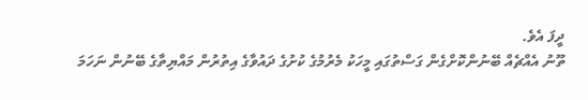ދީފަ އެވެ.
ތޫނު އެއްޗެއް ބޭނުންކޮށްގެން ގަސްތުގައި މީހަކު މެރުމުގެ ކުށުގެ ދައުވާގެ އިތުރުން މައްޔިތާގެ ބޭނުން ނަހަމަ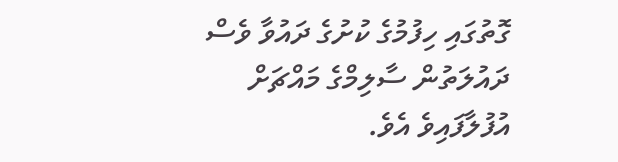ގޮތުގައި ހިފުމުގެ ކުށުގެ ދައުވާ ވެސް ދައުލަތުން ސާލިމްގެ މައްޗަށް އުފުލާފައިވެ އެވެ.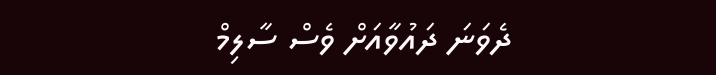ދެވަނަ ދައުވާއަށް ވެސް ސާލިމް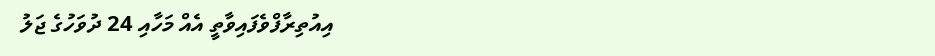އިއުތިރާފްވެފައިވާތީ އެއް މަހާއި 24 ދުވަހުގެ ޖަލު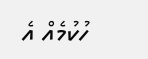ހުކުމެއް އެ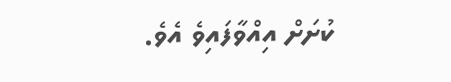ކުށަށް އިއްވާފައިވެ އެވެ.